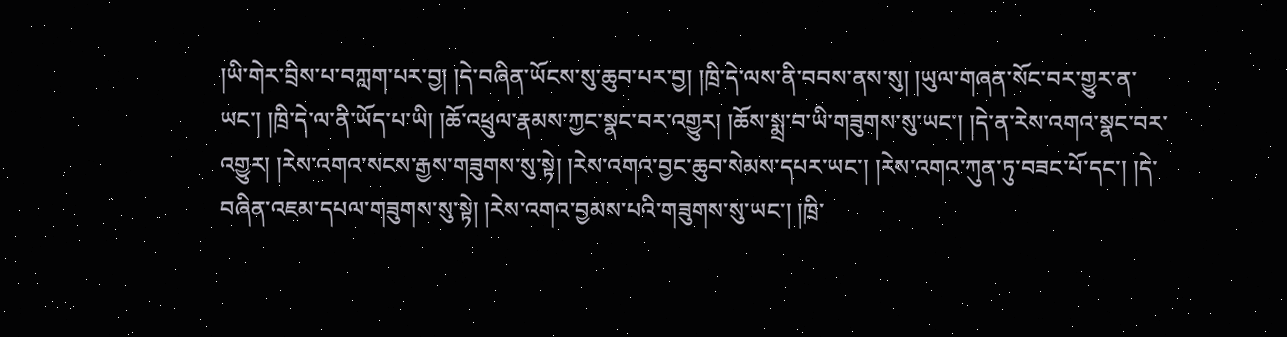།ཡི་གེར་བྲིས་པ་བཀླག་པར་བྱ། །དེ་བཞིན་ཡོངས་སུ་ཆུབ་པར་བྱ། །ཁྲི་དེ་ལས་ནི་བབས་ནས་སུ། །ཡུལ་གཞན་སོང་བར་གྱུར་ན་ཡང་། །ཁྲི་དེ་ལ་ནི་ཡོད་པ་ཡི། །ཆོ་འཕྲུལ་རྣམས་ཀྱང་སྣང་བར་འགྱུར། །ཆོས་སྨྲ་བ་ཡི་གཟུགས་སུ་ཡང་། །དེ་ན་རེས་འགའ་སྣང་བར་འགྱུར། །རེས་འགའ་སངས་རྒྱས་གཟུགས་སུ་སྟེ། །རེས་འགའ་བྱང་ཆུབ་སེམས་དཔར་ཡང་། །རེས་འགའ་ཀུན་ཏུ་བཟང་པོ་དང་། །དེ་བཞིན་འཇམ་དཔལ་གཟུགས་སུ་སྟེ། །རེས་འགའ་བྱམས་པའི་གཟུགས་སུ་ཡང་། །ཁྲི་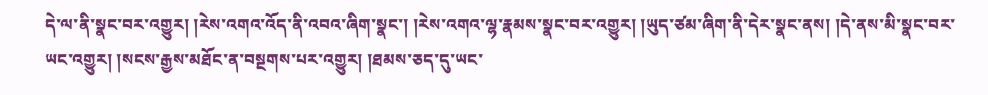དེ་ལ་ནི་སྣང་བར་འགྱུར། །རེས་འགའ་འོད་ནི་འབའ་ཞིག་སྣང་། །རེས་འགའ་ལྷ་རྣམས་སྣང་བར་འགྱུར། །ཡུད་ཙམ་ཞིག་ནི་དེར་སྣང་ནས། །དེ་ནས་མི་སྣང་བར་ཡང་འགྱུར། །སངས་རྒྱས་མཐོང་ན་བསྔགས་པར་འགྱུར། །ཐམས་ཅད་དུ་ཡང་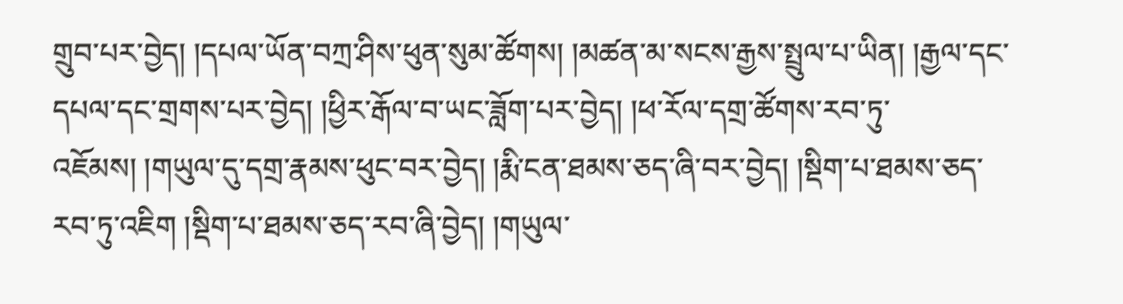གྲུབ་པར་བྱེད། །དཔལ་ཡོན་བཀྲ་ཤིས་ཕུན་སུམ་ཚོགས། །མཚན་མ་སངས་རྒྱས་སྤྲུལ་པ་ཡིན། །རྒྱལ་དང་དཔལ་དང་གྲགས་པར་བྱེད། །ཕྱིར་རྒོལ་བ་ཡང་ཟློག་པར་བྱེད། །ཕ་རོལ་དགྲ་ཚོགས་རབ་ཏུ་འཇོམས། །གཡུལ་དུ་དགྲ་རྣམས་ཕུང་བར་བྱེད། །རྨི་ངན་ཐམས་ཅད་ཞི་བར་བྱེད། །སྡིག་པ་ཐམས་ཅད་རབ་ཏུ་འཇིག །སྡིག་པ་ཐམས་ཅད་རབ་ཞི་བྱེད། །གཡུལ་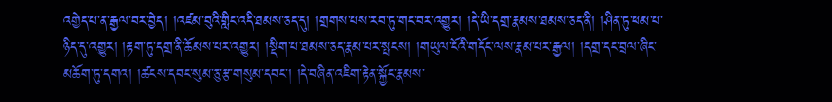འགྱེད་པ་ན་རྒྱལ་བར་བྱེད། །འཛམ་བུའི་གླིང་འདི་ཐམས་ཅད་དུ། །གྲགས་པས་རབ་ཏུ་གང་བར་འགྱུར། །དེ་ཡི་དགྲ་རྣམས་ཐམས་ཅད་ནི། །ཤིན་ཏུ་ཕམ་པ་ཉིད་དུ་འགྱུར། །རྟག་ཏུ་དགྲ་ནི་ཆོམས་པར་འགྱུར། །སྡིག་པ་ཐམས་ཅད་རྣམ་པར་སྤངས། །གཡུལ་ངོའི་གདོང་ལས་རྣམ་པར་རྒྱལ། །དགྲ་དང་བྲལ་ཞིང་མཆོག་ཏུ་དགའ། །ཚངས་དབང་སུམ་ཅུ་རྩ་གསུམ་དབང་། །དེ་བཞིན་འཇིག་རྟེན་སྐྱོང་རྣམས་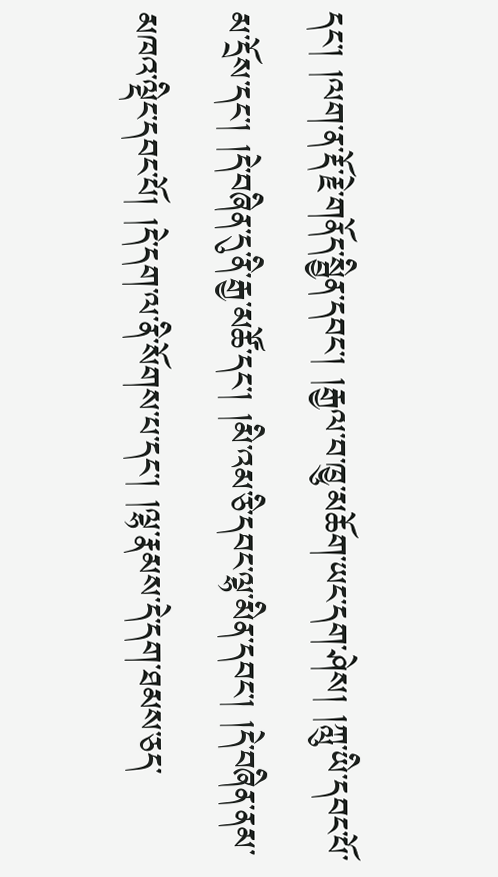དང་། །ལག་ན་རྡོ་རྗེ་གནོད་སྦྱིན་དབང་། །རྒྱལ་བ་ཁྱུ་མཆོག་ཡང་དག་ཤེས། །ཀླུ་ཡི་དབང་པོ་མ་དྲོས་དང་། །དེ་བཞིན་དུ་ནི་རྒྱ་མཚོ་དང་། །མི་འམ་ཅི་དབང་ལྷ་མིན་དབང་། །དེ་བཞིན་ནམ་མཁའ་ལྡིང་དབང་པོ། །དེ་དག་ལ་ནི་སོགས་པ་དང་། །ལྷ་རྣམས་དེ་དག་ཐམས་ཅད་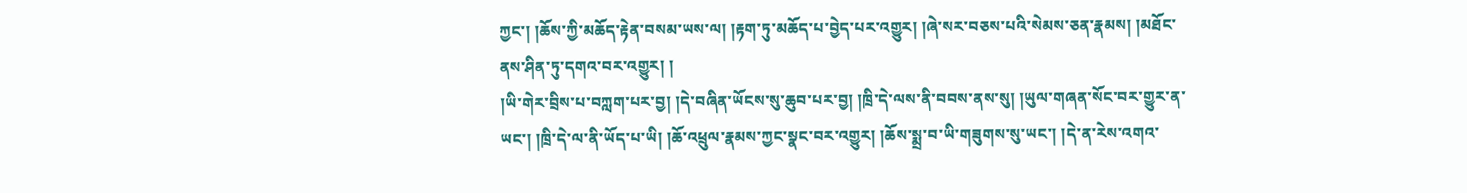ཀྱང་། །ཆོས་ཀྱི་མཆོད་རྟེན་བསམ་ཡས་ལ། །རྟག་ཏུ་མཆོད་པ་བྱེད་པར་འགྱུར། །ཞེ་སར་བཅས་པའི་སེམས་ཅན་རྣམས། །མཐོང་ནས་ཤིན་ཏུ་དགའ་བར་འགྱུར། །
།ཡི་གེར་བྲིས་པ་བཀླག་པར་བྱ། །དེ་བཞིན་ཡོངས་སུ་ཆུབ་པར་བྱ། །ཁྲི་དེ་ལས་ནི་བབས་ནས་སུ། །ཡུལ་གཞན་སོང་བར་གྱུར་ན་ཡང་། །ཁྲི་དེ་ལ་ནི་ཡོད་པ་ཡི། །ཆོ་འཕྲུལ་རྣམས་ཀྱང་སྣང་བར་འགྱུར། །ཆོས་སྨྲ་བ་ཡི་གཟུགས་སུ་ཡང་། །དེ་ན་རེས་འགའ་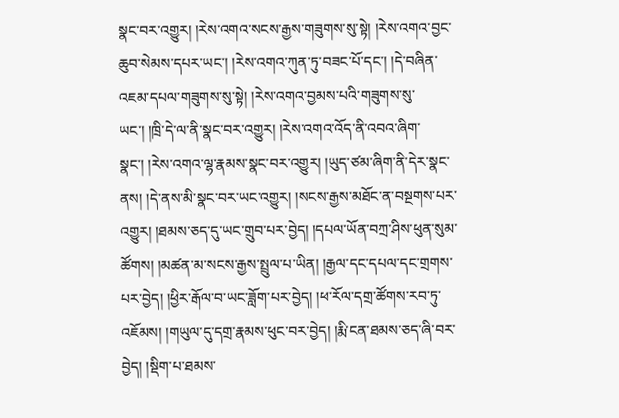སྣང་བར་འགྱུར། །རེས་འགའ་སངས་རྒྱས་གཟུགས་སུ་སྟེ། །རེས་འགའ་བྱང་ཆུབ་སེམས་དཔར་ཡང་། །རེས་འགའ་ཀུན་ཏུ་བཟང་པོ་དང་། །དེ་བཞིན་འཇམ་དཔལ་གཟུགས་སུ་སྟེ། །རེས་འགའ་བྱམས་པའི་གཟུགས་སུ་ཡང་། །ཁྲི་དེ་ལ་ནི་སྣང་བར་འགྱུར། །རེས་འགའ་འོད་ནི་འབའ་ཞིག་སྣང་། །རེས་འགའ་ལྷ་རྣམས་སྣང་བར་འགྱུར། །ཡུད་ཙམ་ཞིག་ནི་དེར་སྣང་ནས། །དེ་ནས་མི་སྣང་བར་ཡང་འགྱུར། །སངས་རྒྱས་མཐོང་ན་བསྔགས་པར་འགྱུར། །ཐམས་ཅད་དུ་ཡང་གྲུབ་པར་བྱེད། །དཔལ་ཡོན་བཀྲ་ཤིས་ཕུན་སུམ་ཚོགས། །མཚན་མ་སངས་རྒྱས་སྤྲུལ་པ་ཡིན། །རྒྱལ་དང་དཔལ་དང་གྲགས་པར་བྱེད། །ཕྱིར་རྒོལ་བ་ཡང་ཟློག་པར་བྱེད། །ཕ་རོལ་དགྲ་ཚོགས་རབ་ཏུ་འཇོམས། །གཡུལ་དུ་དགྲ་རྣམས་ཕུང་བར་བྱེད། །རྨི་ངན་ཐམས་ཅད་ཞི་བར་བྱེད། །སྡིག་པ་ཐམས་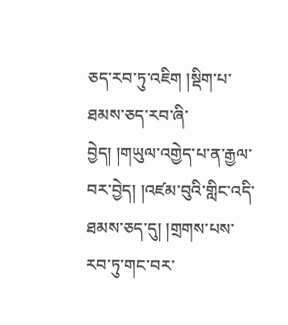ཅད་རབ་ཏུ་འཇིག །སྡིག་པ་ཐམས་ཅད་རབ་ཞི་བྱེད། །གཡུལ་འགྱེད་པ་ན་རྒྱལ་བར་བྱེད། །འཛམ་བུའི་གླིང་འདི་ཐམས་ཅད་དུ། །གྲགས་པས་རབ་ཏུ་གང་བར་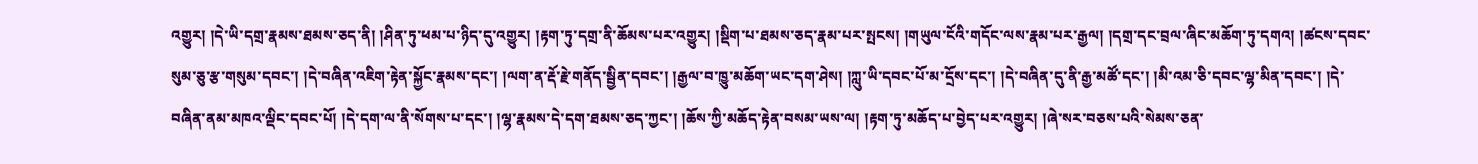འགྱུར། །དེ་ཡི་དགྲ་རྣམས་ཐམས་ཅད་ནི། །ཤིན་ཏུ་ཕམ་པ་ཉིད་དུ་འགྱུར། །རྟག་ཏུ་དགྲ་ནི་ཆོམས་པར་འགྱུར། །སྡིག་པ་ཐམས་ཅད་རྣམ་པར་སྤངས། །གཡུལ་ངོའི་གདོང་ལས་རྣམ་པར་རྒྱལ། །དགྲ་དང་བྲལ་ཞིང་མཆོག་ཏུ་དགའ། །ཚངས་དབང་སུམ་ཅུ་རྩ་གསུམ་དབང་། །དེ་བཞིན་འཇིག་རྟེན་སྐྱོང་རྣམས་དང་། །ལག་ན་རྡོ་རྗེ་གནོད་སྦྱིན་དབང་། །རྒྱལ་བ་ཁྱུ་མཆོག་ཡང་དག་ཤེས། །ཀླུ་ཡི་དབང་པོ་མ་དྲོས་དང་། །དེ་བཞིན་དུ་ནི་རྒྱ་མཚོ་དང་། །མི་འམ་ཅི་དབང་ལྷ་མིན་དབང་། །དེ་བཞིན་ནམ་མཁའ་ལྡིང་དབང་པོ། །དེ་དག་ལ་ནི་སོགས་པ་དང་། །ལྷ་རྣམས་དེ་དག་ཐམས་ཅད་ཀྱང་། །ཆོས་ཀྱི་མཆོད་རྟེན་བསམ་ཡས་ལ། །རྟག་ཏུ་མཆོད་པ་བྱེད་པར་འགྱུར། །ཞེ་སར་བཅས་པའི་སེམས་ཅན་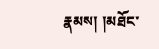རྣམས། །མཐོང་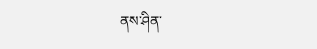ནས་ཤིན་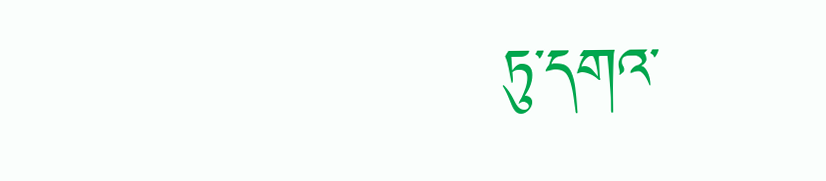ཏུ་དགའ་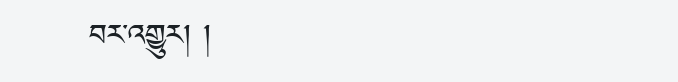བར་འགྱུར། །